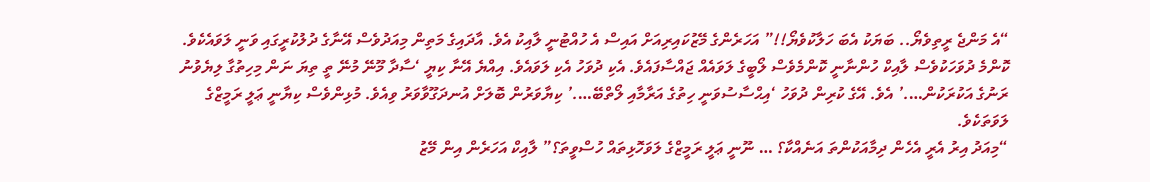“އެ މަންޖެ ރީތިވެޔޯ.. ބަޔަކު އެބަ ހަލާކުވެޔޯ!!” އަހަރެންގެ މޭޒުކައިރިއަށް އައިސް އެ ހުއްޓުނީ ލާއިކު އެވެ. އާދައިގެ މަތިން މިއަދުވެސް އޭނާގެ ދުލުކުރީގައި ވަނީ ލަވައެކެވެ. ކޮންމެ ދުވަހަކުވެސް ލާއިކް ހުންނާނީ ކޮންމެވެސް ލޯބީގެ ލަވައެއް ޖައްސާފައެވެ. އެކި ދުވަހު އެކި ލަވައެވެ. އިއްޔެ އޭނާ ކިޔީ ‘ސާދާ މޫނޭ މުނޭ ތީ ތިޔަ ނަން މިހިތުގާ ލިޔެވުނު ރަނުގެ އަކުރަކުން….’ އެވެ. އޭގެ ކުރިން ދުވަހު ‘އިޙްސާސުވަނީ ހިތުގެ އަރާމާއި ލޯތްބޭ….’ ކިޔާވަރުން ބޮލަށް އުނދަގޫވާވަރު ވިއެވެ. މުޅިންވެސް ކިޔާނީ ޢަލީ ރަމީޒްގެ ލަވަތަކެވެ.
“މިއަދު އިރު އެރީ އެހެން ދިމާއަކުންތަ އަނެއްކާ؟ … ނޫނީ ޢަލީ ރަމީޒްގެ ލަވަހޮޅިތައް ހުސްވީތަ؟” ލާއިކް އަހަރެން އިން މޭޒު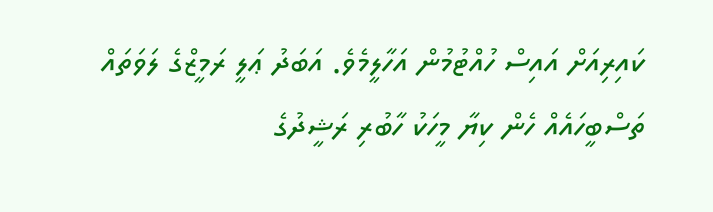ކައިރިއަށް އައިސް ހުއްޓުމުން އަހާލީމެވެ. އަބަދު ޢަލީ ރަމީޒްގެ ލަވަތައް ތަސްބީހައެއް ހެން ކިޔާ މީހަކު ހާބުރި ރަޝީދުގެ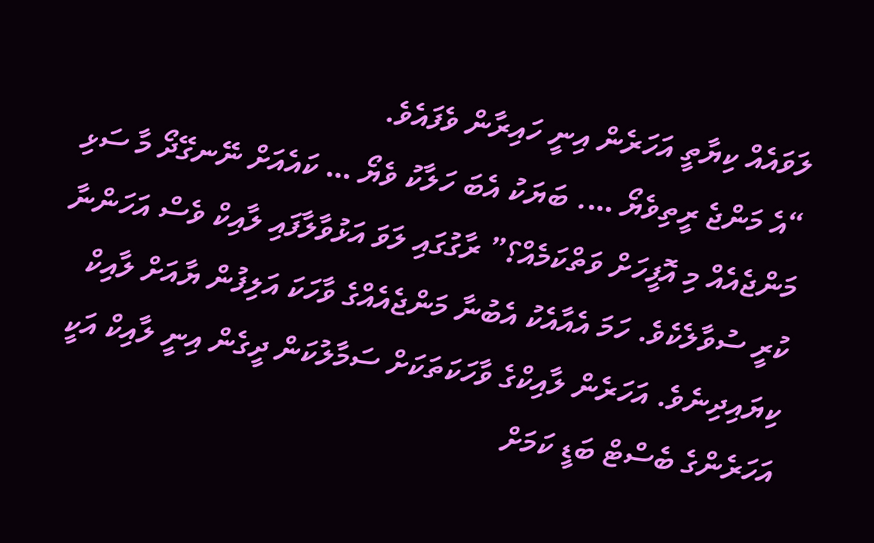ލަވައެއް ކިޔާތީ އަހަރެން އިނީ ހައިރާން ވެފައެވެ.
“އެ މަންޖެ ރީތިވެޔޯ …. ބަޔަކު އެބަ ހަލާކު ވެޔޯ … ކައެއަށް ނޭނގޭދޯ މާ ސަޅި މަންޖެއެއް މި އޮފީހަށް ވަތްކަމެއް؟” ރާގުގައި ލަވަ އަޅުވާލާފައި ލާއިކް ވެސް އަހަންނާ ކުރީ ސުވާލެކެވެ. ހަމަ އެއާއެކު އެބުނާ މަންޖެއެއްގެ ވާހަކަ އަލިފުން ޔާއަށް ލާއިކް ކިޔައިދިނެވެ. އަހަރެން ލާއިކްގެ ވާހަކަތަކަށް ސަމާލުކަން ދީގެން އިނީ ލާއިކް އަކީ އަހަރެންގެ ބެސްޓް ބަޑީ ކަމަށް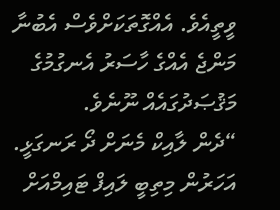ވީތީއެވެ. އެއްގޮތަކަށްވެސް އެބުނާ މަންޖެ އެއްގެ ހާސަރު އެނގުމުގެ މަޤުޞަދުގައެއް ނޫނެވެ.
“ދެން ލާއިކް މެނަށް ދޯ ރަނގަޅީ. އަހަރުން މިތިބީ ލައިފް ޓައިމްއަށް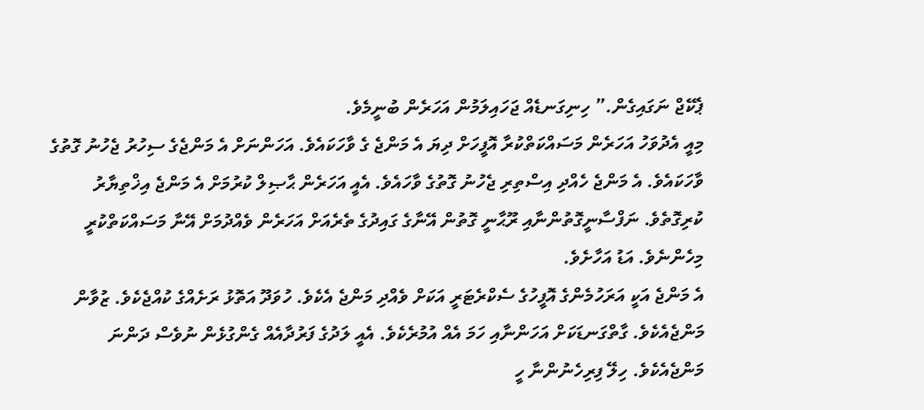ޕެކޭޖް ނަގައިގެން.” ހިނިގަނޑެއް ޖަހައިލަމުން އަހަރެން ބުނީމެވެ.
މިއީ އެދުވަހު އަހަރެން މަސައްކަތްކުރާ އޮފީހަށް ދިޔަ އެ މަންޖެ ގެ ވާހަކައެވެ. އަހަންނަށް އެ މަންޖެގެ ސިހުރު ޖެހުނު ގޮތުގެ ވާހަކައެވެ. އެ މަންޖެ ހެއްދި އިސްތިރި ޖެހުނު ގޮތުގެ ވާހައެވެ. އެއީ އަހަރެން ޙާޞިލް ކުރުމަށް އެ މަންޖެ އިޚްތިޔާރު ކުރިގޮތެވެ. ނަފްސާނީގޮތުންނާއި ރޫޙާނީ ގޮތުން އޭނާގެ ގައިދުގެ ތެރެއަށް އަހަރެން ވެއްދުމަށް އޭނާ މަސައްކަތްކުރީ މިހެންނެވެ. އަޑު އަހާށެވެ.
އެ މަންޖެ އަކީ އަރަހުމެންގެ އޮފީހުގެ ސެކްރެޓަރީ އަކަށް ވެއްދި މަންޖެ އެކެވެ. ހުވަދޫ އަތޮޅު ރަށެއްގެ ކުއްޖެކެވެ. ޒުވާން މަންޖެއެކެވެ. ގާތްގަނޑަކަށް އަހަންނާއި ހަމަ އެއް އުމުރެކެވެ. އެއީ ލަދުގެ ފަރުދާއެއް ގެންގުޅެން ނުވެސް ދަންނަ މަންޖެއެކެވެ. ހިލޭ ފިރިހެނުންނާ ހީ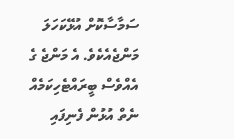ސަމާސާކޮށް އުޅޭކަހަލަ މަންޖެއެކެވެ. އެ މަންޖެ ގެ އެއްވެސް ބީރައްޓެހިކަމެއް ނެތް އުޅުން ފެނިފައި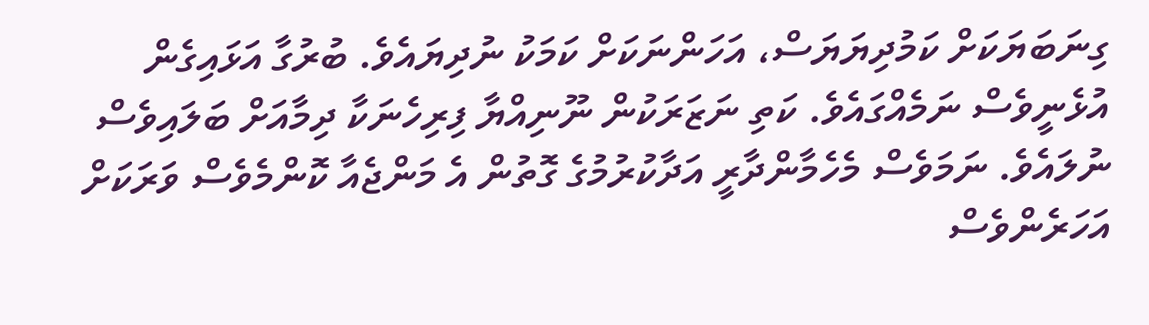ގިނަބަޔަކަށް ކަމުދިޔަޔަސް، އަހަންނަކަށް ކަމަކު ނުދިޔައެވެ. ބުރުގާ އަޅައިގެން އުޅެނީވެސް ނަމެއްގައެވެ. ކަތި ނަޒަރަކުން ނޫނިއްޔާ ފިރިހެނަކާ ދިމާއަށް ބަލައިވެސް ނުލައެވެ. ނަމަވެސް މެހެމާންދާރީ އަދާކުރުމުގެ ގޮތުން އެ މަންޖެއާ ކޮންމެވެސް ވަރަކަށް އަހަރެންވެސް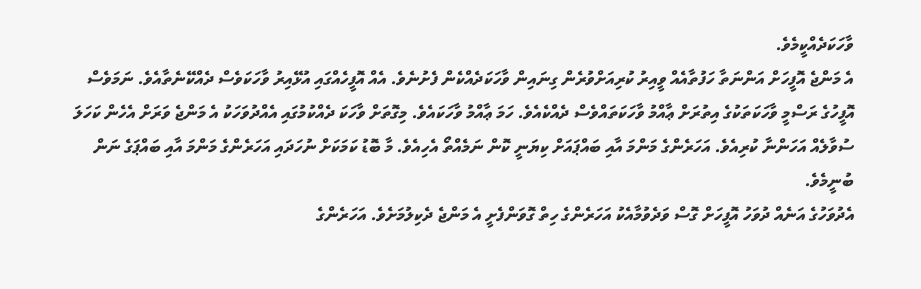ވާހަކަދެއްކީމެވެ.
އެ މަންޖެ އޮފީހަށް އަންނަތާ ހަފުތާއެއް ވީއިރު ކުރިއަށްވުރެން ގިނައިން ވާހަކަދެއްކެން ފެށުނެވެ. އެއް އޮފީހެއްގައި އުޅޭއިރު ވާހަކަވެސް ދެއްކޭނެތާއެވެ. ނަމަވެސް އޮފީހުގެ ރަސްމީ ވާހަކަތަކުގެ އިތުރަށް ޢާއްމު ވާހަކަތައްވެސް ދެއްކެއެވެ. ހަމަ ޢާއްމު ވާހަކައެވެ. މިގޮތަށް ވާހަކަ ދެއްކުމުގައި އެއްދުވަހަކު އެ މަންޖެ ވަރަށް އެހެން ކަހަލަ ސުވާލެއް އަހަންނާ ކުރިއެވެ. އަހަރެންގެ މަންމަ އާއި ބައްޕައަށް ކިޔަނީ ކޮން ނަމެއްތޯ އެހިއެވެ. މާ ބޮޑު ކަމަކަށް ނުހަދައި އަހަރެންގެ މަންމަ އާއި ބައްޕަގެ ނަން ބުނީމެވެ.
އެދުވަހުގެ އަނެއް ދުވަހު އޮފީހަށް ގޮސް ވަދެވުމާއެކު އަހަރެންގެ ހިތް ގޮވަންފެށީ އެ މަންޖެ ދެކިލުމަށެވެ. އަހަރެންގެ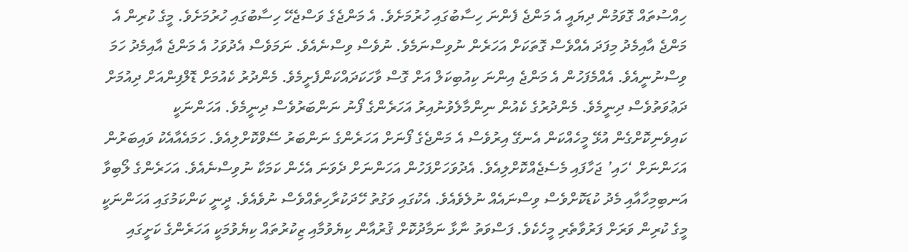ހިއްސުތައް ގޮވަމުން ދިޔައީ އެ މަންޖެ ފެންނަ ހިސާބުގައި ހުރުމަށެވެ. އެ މަންޖެގެ ވަސްޖެހޭ ހިސާބުގައި ހުރުމަށެވެ. މީގެ ކުރިން އެ މަންޖެ އާއިމެދު މިފަދަ އެއްވެސް ގޮތަކަށް އަހަރެން ނުވިސްނަމެވެ. ނުވެސް ވިސްނެއެވެ. ނަމަވެސް އެދުވަހު އެ މަންޖެ އާއިމެދު ހަމަ ވިސްނުނީއެވެ. އެއްމެފަހުން އެ މަންޖެ އިންނަ ކިއުބިކަލް އަށް ގޮސް ވާހަކަދައްކަންފެށީމެވެ. މެންދުރު ކެއުމަށް ޑޮލްފިންއަށް ދިއުމަށް ދަޢުވަތުވެސް ދިނީމެވެ. މެންދުރުގެ ކެއުން ނިންމާލެވުނުއިރު އަހަރެންގެ ފޯނު ނަންބަރުވެސް ދިނީމެވެ. އަހަންނަކީ ކައިވެނިކޮށްގެން އުޅޭ މީހެއްކަން އެނގޭ އިރުވެސް އެ މަންޖެގެ ފޯނަށް އަހަރެންގެ ނަންބަރު ސޭވްކޮށްލިއެވެ. ހަމައެއާއެކު ވައިބަރުން އަހަންނަށް ‘ހައި’ ޖަހާފައި މެސެޖެއްކޮށްލިއެވެ. އެދުވަހަށްފަހުން އަހަންނަށް ދެވަނަ އެހެން ކަމަކާ ނުވިސްނެއެވެ. އަހަރެންގެ ލޯބިވާ އަނބިމިހާއާއި މެދު ކުޑަކޮށްވެސް ވިސްނައެއް ނުލެވެއެވެ. އެކުގައި ވަގުތު ހޭދަކުރާހިތެއްވެސް ނުވެއެވެ. ދީނީ ކަންކަމުގައި އަހަންނަކީ މީގެ ކުރިން ވަރަށް ފަރުވާތެރި މީހެކެވެ. ފަސްވަތު ނާޅާ ނަމާދުކޮށް ޤުރުއާން ކިޔެވުމާއި ޒިކުރުތައް ކިޔެވުމަކީ އަހަރެންގެ ކަށީގައި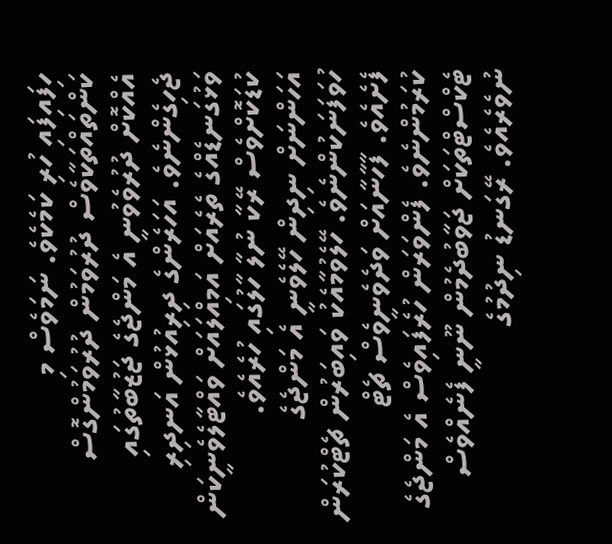ހިފައިފައި ހުރި ކަމެކެވެ. ނަމަވެސް މި ކަންތައްތަކާވެސް ދުރުވަމުން ދުރުވަމުންގޮސް އެއްކޮށް ދުރުވެވުނީ އެ މަންޖެގެ ޖަޒުބާތުގައި ޖެހިގެންނެވެ. އަހަރެންގެ ދިރިއުޅުން އަނދިރި ވަޅުގަނޑެއްގެ ތެރެއަށް އަމިއްލައަށް ވައްޓާލެވެނީކަން ކުޑަކޮށްވެސް ރޭކާ ނުލާ ހާލުގައި ހުރެއެވެ.
އަހަންނަށް ނިދިން ހޭލެވެނީ އެ މަންޖެގެ ހުވަފަނަކުންނެވެ. ހޭލެވުމާއެކު ވައިބަރުން ޗެޓްކުރަން ފެށެއެވެ. ފާހާނާއަށް ވަދެވެނީވެސް ޗެޓް ކުރަމުންނެވެ. ފެންވަރަން ހުރެފައިވެސް އެ މަންޖެގެ ޓެކްސްޓްތަކަށް ޖަވާބުދެމުން ނޫނީ ފެނެއްވެސް ނުވެރެއެވެ. ރޭގަނޑު ނިދުމުގެ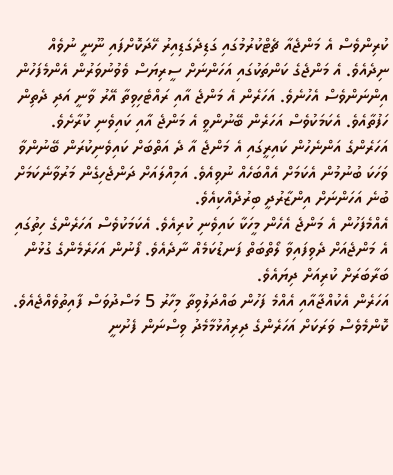ކުރިންވެސް އެ މަންޖެއާ ޗެޓްކުރުމުގައި ގަޑިދެގަޑިއިރު ހޭދަކޮށްފައި ނޫނީ ނުވެއް ނިދެއެވެ. އެ މަންޖެގެ ކަންތަކުގައި އަހަންނަށް ސީރިޔަސް ވެވުނުވަރުން އެންމެފަހުން އިންނަންވެސް އެހުނެވެ. އަހަރެން އެ މަންޖެ އާއި ރައްޓެހިވިތާ އޭރު ވާނީ އަދި ދެތިން ހަފުތާއެވެ. އެކަމަކުވެސް އަހަރެން ބޭނުންވީ އެ މަންޖެ އާއި ކައިވެނި ކުރާށެވެ. އަހަރެންގެ އަންނެހުން ކައިރީގައި އެ މަންޖެ އާ ދެ އަތްބަށް ކައިވެނިކުރަން ބޭނުންވާ ވަހަކަ ބުނުމުން އެކަމަށް އެއްބަހެއް ނުވިއެވެ. އަމިއްލައަށް ދަންޖެހިގެން މަރުވާނެކަމަށް ބުނެ އަހަންނަށް އިންޒާރުދީ ބިރުދެއްކިއެވެ.
އެއްމެފަހުން އެ މަންޖެ އެހެން މީހަކާ ކައިވެނި ކުރިއެވެ. އެކަމަކުވެސް އަހަރެންގެ ހިތުގައި އެ މަންޖެއަށް ދެވިފައިވާ ލޯތްބަތް ފަނޑުކަމެއް ނާދެއެވެ. ފޯނުން އަހަރެމެންގެ ގުޅުން ބަރާބަރަށް ކުރިއަށް ދިޔައެވެ.
އަހަރެން އެކުއްޖާއާއި އެއްމެ ފަހުން ބައްދަލުވިތާ މިހާރު 5 މަސްދުވަސް ފާއިތުވެއްޖެއެވެ. ކޮންމެވެސް ވަރަކަށް އަހަރެންގެ ދިރިއުޅުމާމެދު ވިސްނަން ފެށުނީ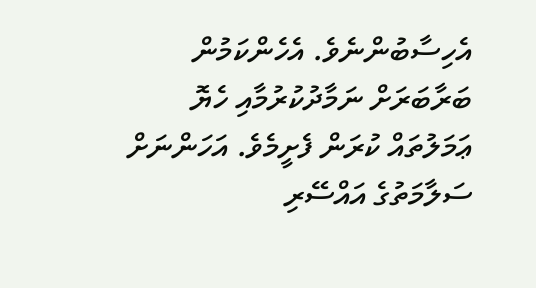އެހިސާބުންނެވެ. އެހެންކަމުން ބަރާބަރަށް ނަމާދުކުރުމާއި ހެޔޮ ޢަމަލުތައް ކުރަން ފެށީމެވެ. އަހަންނަށް ސަލާމަތުގެ އައްސޭރި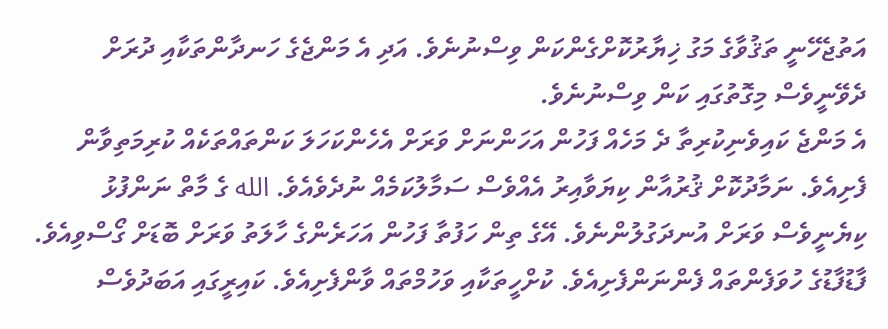އަތުޖެހޭނީ ތަޤުވާގެ މަގު ޚިޔާރުކޮށްގެންކަން ވިސްނުނެވެ. އަދި އެ މަންޖެގެ ހަނދާންތަކާއި ދުރަށް ދެވޭނީވެސް މިގޮތުގައި ކަން ވިސްނުނެވެ.
އެ މަންޖެ ކައިވެނިކުރިތާ ދެ މަހެއް ފަހުން އަހަންނަށް ވަރަށް އެހެންކަހަލަ ކަންތައްތަކެއް ކުރިމަތިވާން ފެށިއެވެ. ނަމާދުކޮށް ޤުރުއާން ކިޔަވާއިރު އެއްވެސް ސަމާލުކަމެއް ނުދެވެއެވެ. الله ގެ މާތް ނަންފުޅު ކިޔެނީވެސް ވަރަށް އުނދަގުލުންނެވެ. އޭގެ ތިން ހަފުތާ ފަހުން އަހަރެންގެ ހާލަތު ވަރަށް ބޮޑަށް ގޯސްވިއެވެ. ފާޑުފާޑުގެ ހުވަފެންތައް ފެންނަންފެށިއެވެ. ކުށްހީތަކާއި ވަހުމްތައް ވާންފެށިއެވެ. ކައިރީގައި އަބަދުވެސް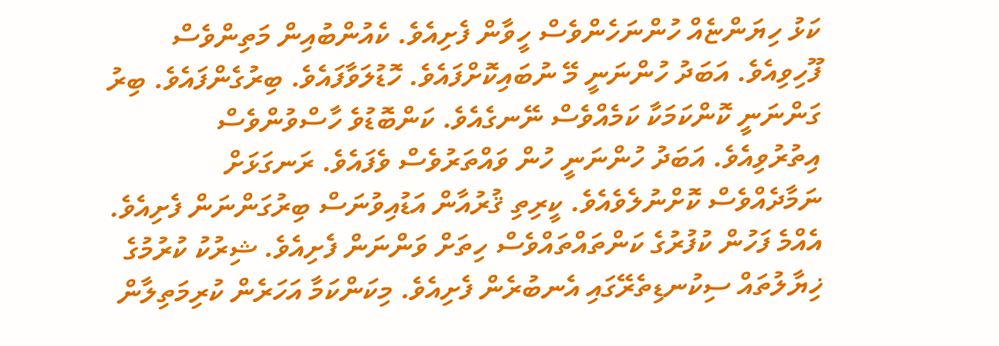ކަޅު ހިޔަންޏެއް ހުންނަހެންވެސް ހީވާން ފެށިއެވެ. ކެއުންބުއިން މަތިންވެސް ފޫހިވިއެވެ. އަބަދު ހުންނަނީ މޭ ނުބައިކޮށްފައެވެ. ހޮޑުލަވާފައެވެ. ބިރުގެންފައެވެ. ބިރު ގަންނަނީ ކޮންކަމަކާ ކަމެއްވެސް ނޭނގެއެވެ. ކަންބޮޑުވެ ހާސްވުންވެސް އިތުރުވިއެވެ. އަބަދު ހުންނަނީ ހުން ވައްތަރުވެސް ވެފައެވެ. ރަނގަޅަށް ނަމާދެއްވެސް ކޮށްނުލެވެއެވެ. ކީރިތި ޤުރުއާން އަޑުއިވުނަސް ބިރުގަންނަން ފެށިއެވެ. އެއްމެ ފަހުން ކުފުރުގެ ކަންތައްތައްވެސް ހިތަށް ވަންނަން ފެށިއެވެ. ޝިރުކު ކުރުމުގެ ޚިޔާލުތައް ސިކުނޑިތެރޭގައި އެނބުރެން ފެށިއެވެ. މިކަންކަމާ އަހަރެން ކުރިމަތިލާން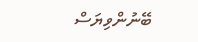ބޭނުންވިޔަސް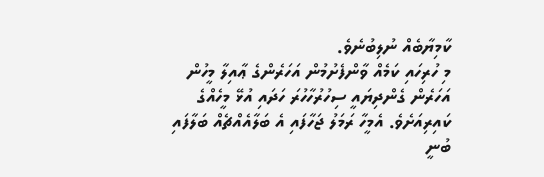ކާމިޔާބެއް ނުލިބުނެވެ.
މި ހުރިހައި ކަމެއް ވާންފެށުމުން އަހަރެންގެ ޢާއިލާ މީހުން އަހަރެން ގެންދިޔައީ ސިހުރުހާހުރަ ހަދައި އުޅޭ މީހެއްގެ ކައިރިއަށެވެ. އެމީހާ ރަމަލު ޖަހާފައި އެ ބަލާއެއްޗެއް ބަލާފައި ބުނީ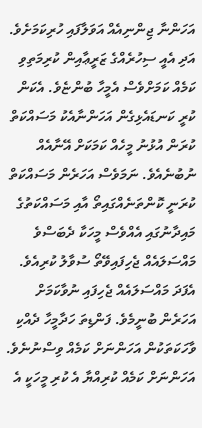އަހަންނާ ޖިންނިއެއް އަވަލާފައި ހުރިކަމަށެވެ. އަދި އެއީ ސިހުރެއްގެ ޒަރީޢާއިން ކުރިމަތިވި ކަމެއް ކަމަށްވެސް އެމީހާ ބުންޏެވެ. އެކަން ކުރީ ކަނޑައެޅިގެން އަހަންނާއެކު މަސައްކަތް ކުރަން އުޅުނު މީހެއް ކަމަކަށް އޭނާއެއް ނުބުނެއެވެ. ނަމަވެސް އަހަރެން މަސައްކަތް ކުރަނީ ކޮންތަނެއްގައިތޯ އާއި މަސައްކަތުގެ މައިދާނުގައި އެއްވެސް މީހަކާ ދެބަސްވެ މައްސަލައެއް ޖެހިފައިވޭތޯ ސުވާލު ކުރިއެވެ. އެފަދަ މައްސަލައެއް ޖެހިފައި ނުވާކަމަށް އަހަރެން ބުނީމެވެ. ފަންޑިތަ ހަދާމީހާ ދެއްކި ވާހަކަތަކުން އަހަންނަށް ކަމެއް ވިސްނުނެވެ. އަހަންނަށް ކަމެއް ކުރިއްޔާ އެ ކުރި މީހަކީ އެ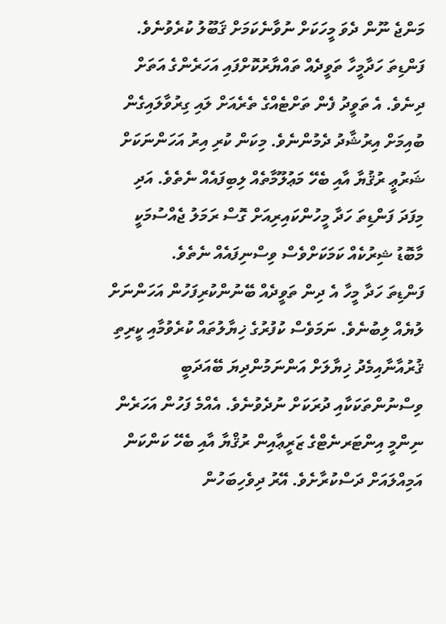މަންޖެ ނޫން ދެވަ މީހަކަށް ނުވާނެކަމަށް ޤަބޫލު ކުރެވުނެވެ. ފަންޑިތަ ހަދާމީހާ ތަވީދެއް ތައްޔާރުކޮށްފައި އަހަރެންގެ އަތަށް ދިނެވެ. އެ ތަވީދު ފެން ތަށްޓެއްގެ ތެރެއަށް ލައި ގިރުވާލައިގެން ބުއިމަށް އިރުޝާދު ދެމުންނެވެ. މިކަން ކުރި އިރު އަހަންނަކަށް ޝަރުޢީ ރުޤުޔާ އާއި ބެހޭ މަޢުލޫމާތެއް ލިބިފައެއް ނެތެވެ. އަދި މިފަދަ ފަންޑިތަ ހަދާ މީހުންކައިރިއަށް ގޮސް ރަމަލު ޖެއްސުމަކީ މާބޮޑު ޝިރުކެއް ކަމަކަށްވެސް ވިސްނިފައެއް ނެތެވެ.
ފަންޑިތަ ހަދާ މީހާ އެ ދިން ތަވީދެއް ބޭނުންކުރިފަހުން އަހަންނަށް ލުޔެއް ލިބުނެވެ. ނަމަވެސް ކުފުރުގެ ޚިޔާލުތައް ކުރެވުމާއި ކީރިތި ޤުރުއާނާއިމެދު ޚިޔާލަށް އަންނަމުންދިޔަ ބޭއަދަބީ ވިސްނުންތަކަކާއި ދުރަކަށް ނުދެވުނެވެ. އެއްމެ ފަހުން އަހަރެން ނިންމީ އިންޓަރނެޓްގެ ޒަރީޢާއިން ރުޤްޔާ އާއި ބެހޭ ކަންކަން އަމިއްލައަށް ދަސްކުރާށެވެ. އޭރު ދިވެހިބަހުން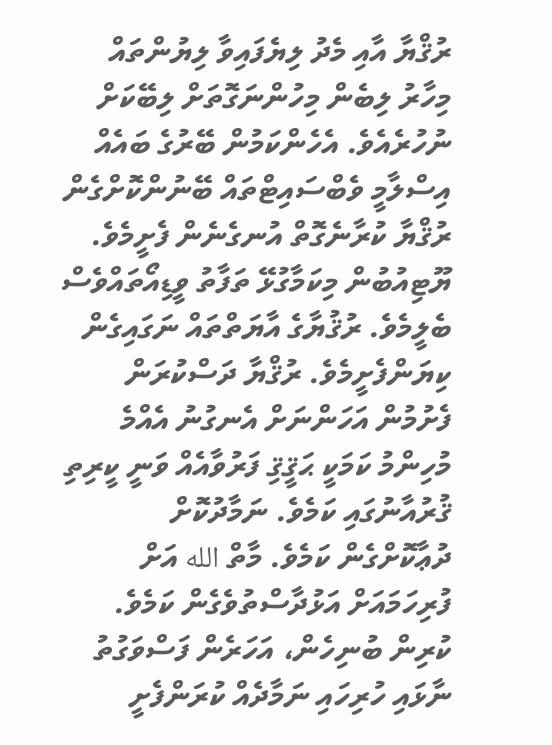ރުޤްޔާ އާއި މެދު ލިޔެފައިވާ ލިޔުންތައް މިހާރު ލިބެން މިހުންނަގޮތަށް ލިބޭކަށް ނުހުރެއެވެ. އެހެންކަމުން ބޭރުގެ ބައެއް އިސްލާމީ ވެބްސައިޓްތައް ބޭނުންކޮށްގެން ރުޤްޔާ ކުރާނެގޮތް އުނގެނެން ފެށީމެވެ. ޔޫޓިއުބުން މިކަމާގުޅޭ ތަފާތު ވީޑިއޯތައްވެސް ބެލީމެވެ. ރުޤުޔާގެ އާޔަތްތައް ނަގައިގެން ކިޔަންފެށީމެވެ. ރުޤްޔާ ދަސްކުރަން ފެށުމުން އަހަންނަށް އެނގުނު އެއްމެ މުހިންމު ކަމަކީ ޙަޤީޤި ފަރުވާއެއް ވަނީ ކީރިތި ޤުރުއާނުގައި ކަމެވެ. ނަމާދުކޮށް ދުޢާކޮށްގެން ކަމެވެ. މާތް الله އަށް ފުރިހަމައަށް އަޅުދާސްތުވެގެން ކަމެވެ. ކުރިން ބުނިހެން، އަހަރެން ފަސްވަގުތު ނާޅައި ހުރިހައި ނަމާދެއް ކުރަންފެށީ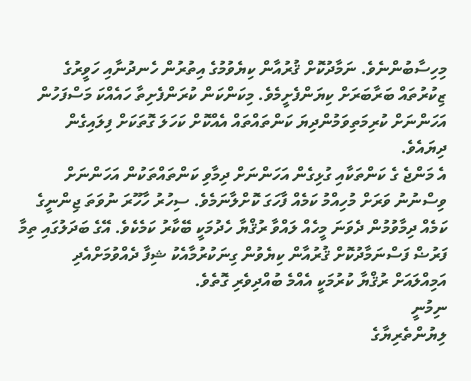މިހިސާބުންނެވެ. ނަމާދުކޮށް ޤުރުއާން ކިޔެވުމުގެ އިތުރުން ހެނދުނާއި ހަވީރުގެ ޒިކުރުތައް ބަރާބަރަށް ކިޔަންފެށީމެވެ. މިކަންކަން ކުރަންފެށިތާ ހައެއްކަ މަސްފަހުން އަހަންނަށް ކުރިމަތިވަމުންދިޔަ ކަންތައްތައް އެއްކޮށް ކަހަލަ ގޮތަކަށް ފިލައިގެން ދިޔައެވެ.
އެ މަންޖެ ގެ ކަންތަކާއި ގުޅިގެން އަހަންނަށް ދިމާވި ކަންތައްތަކުން އަހަންނަށް ވިސްނުނު ވަރަށް މުހިއްމު ކަމެއް ފާހަގަ ކޮށްލާނަމެވެ. ސިހުރު ހާހޫރަ ނުވަތަ ޖިންނީގެ ކަމެއް ދިމާވުމުން ދެވަނަ މީހެއް ލައްވާ ރުޤްޔާ ހެދުމަކީ ބޭކާރު ކަމެކެވެ. އޭގެ ބަދަލުގައި ތިމާ ފަރުޟް ފަސްނަމާދުކޮށް ޤުރުއާން ކިޔެވުން ގިނަކުރުމާއެކު ޝިފާ ދެއްވުމަށްއެދި އަމިއްލައަށް ރުޤްޔާ ކުރުމަކީ އެއްމެ ބުއްދިވެރި ގޮތެވެ.
ނިމުނީ
ލިޔުންތެރިޔާގެ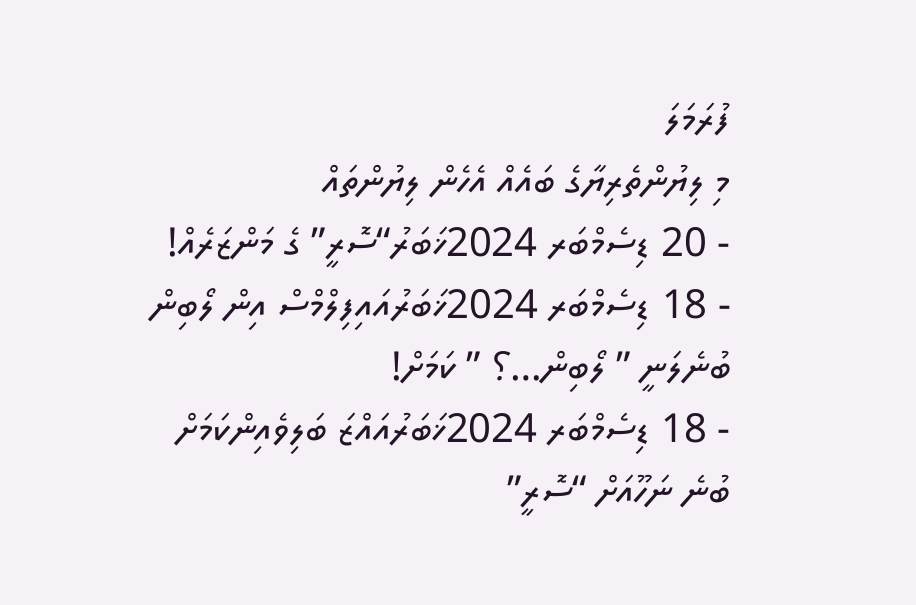ފުރަމަލަ
މި ލިޔުންތެރިޔާގެ ބައެއް އެހެން ލިޔުންތައް
- 20 ޑިސެމްބަރ 2024ޚަބަރު“ސޮރީ” ގެ މަންޒަރެއް!
- 18 ޑިސެމްބަރ 2024ޚަބަރުއައިފިލްމްސް އިން ލޯބިން ބުނެލަނީ ” ލޯބިން…؟ ” ކަމަށް!
- 18 ޑިސެމްބަރ 2024ޚަބަރުއައްޒަ ބަލިވެއިންކަމަށް ބުނެ ނަހޫއަށް “ސޮރީ”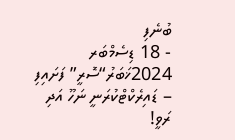ބުނެފި
- 18 ޑިސެމްބަރ 2024ޚަބަރު“ސޮރީ” ފަށައިފި – ޑައިރެކްޓްކުރަނީ ނަހޫ އަދި ރަވީ!